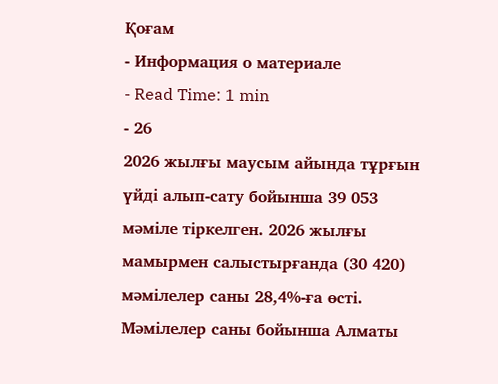Қоғам
- Информация о материале
- Read Time: 1 min
- 26
2026 жылғы маусым айында тұрғын үйді алып-сату бойынша 39 053 мәміле тіркелген. 2026 жылғы мамырмен салыстырғанда (30 420) мәмілелер саны 28,4%-ға өсті. Мәмілелер саны бойынша Алматы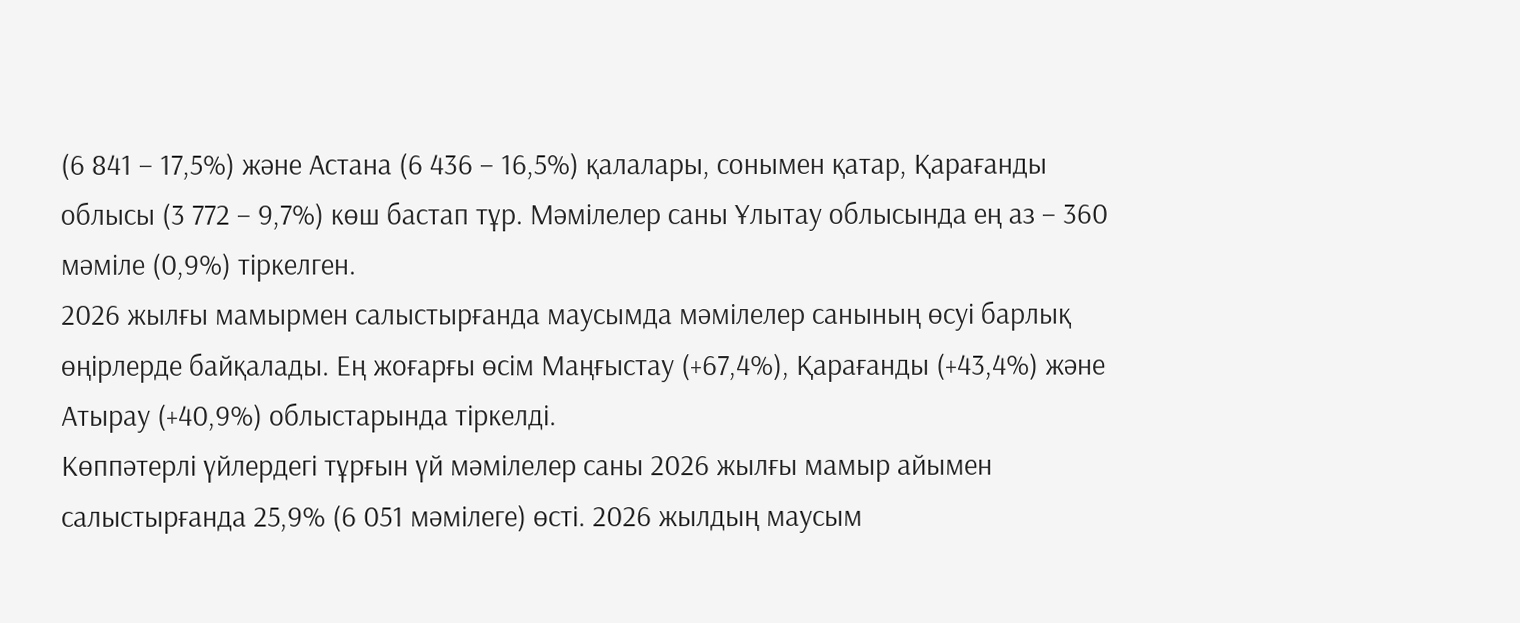(6 841 – 17,5%) және Астана (6 436 – 16,5%) қалалары, сонымен қатар, Қарағанды облысы (3 772 – 9,7%) көш бастап тұр. Мәмілелер саны Ұлытау облысында ең аз – 360 мәміле (0,9%) тіркелген.
2026 жылғы мамырмен салыстырғанда маусымда мәмілелер санының өсуі барлық өңірлерде байқалады. Ең жоғарғы өсім Маңғыстау (+67,4%), Қарағанды (+43,4%) және Атырау (+40,9%) облыстарында тіркелді.
Көппәтерлі үйлердегі тұрғын үй мәмілелер саны 2026 жылғы мамыр айымен салыстырғанда 25,9% (6 051 мәмілеге) өсті. 2026 жылдың маусым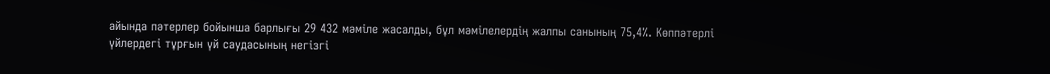айында пәтерлер бойынша барлығы 29 432 мәміле жасалды, бұл мәмілелердің жалпы санының 75,4%. Көппәтерлі үйлердегі тұрғын үй саудасының негізгі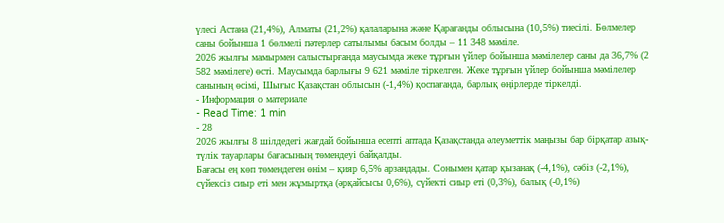үлесі Астана (21,4%), Алматы (21,2%) қалаларына және Қарағанды облысына (10,5%) тиесілі. Бөлмелер саны бойынша 1 бөлмелі пәтерлер сатылымы басым болды – 11 348 мәміле.
2026 жылғы мамырмен салыстырғанда маусымда жеке тұрғын үйлер бойынша мәмілелер саны да 36,7% (2 582 мәмілеге) өсті. Маусымда барлығы 9 621 мәміле тіркелген. Жеке тұрғын үйлер бойынша мәмілелер санының өсімі, Шығыс Қазақстан облысын (-1,4%) қоспағанда, барлық өңірлерде тіркелді.
- Информация о материале
- Read Time: 1 min
- 28
2026 жылғы 8 шілдедегі жағдай бойынша есепті аптада Қазақстанда әлеуметтік маңызы бар бірқатар азық-түлік тауарлары бағасының төмендеуі байқалды.
Бағасы ең көп төмендеген өнім – қияр 6,5% арзандады. Сонымен қатар қызанақ (-4,1%), сәбіз (-2,1%), сүйексіз сиыр еті мен жұмыртқа (әрқайсысы 0,6%), сүйекті сиыр еті (0,3%), балық (-0,1%)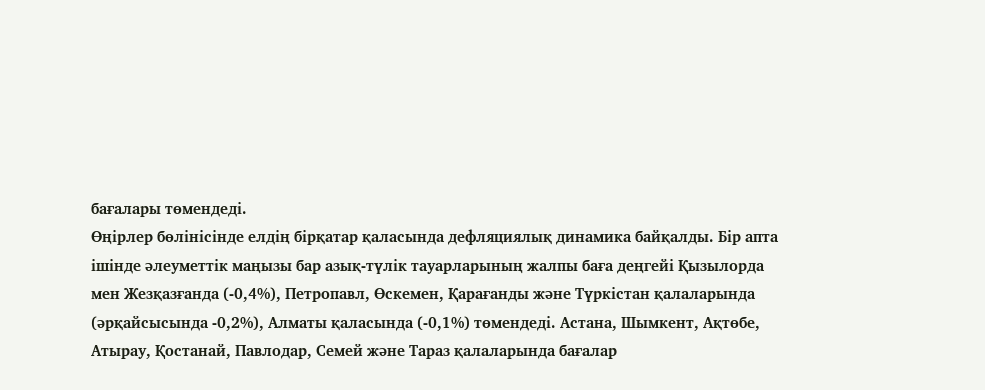бағалары төмендеді.
Өңірлер бөлінісінде елдің бірқатар қаласында дефляциялық динамика байқалды. Бір апта ішінде әлеуметтік маңызы бар азық-түлік тауарларының жалпы баға деңгейі Қызылорда мен Жезқазғанда (-0,4%), Петропавл, Өскемен, Қарағанды және Түркістан қалаларында (әрқайсысында -0,2%), Алматы қаласында (-0,1%) төмендеді. Астана, Шымкент, Ақтөбе, Атырау, Қостанай, Павлодар, Семей және Тараз қалаларында бағалар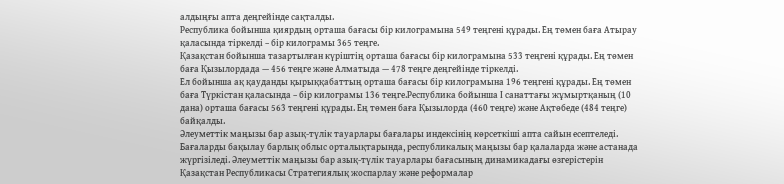алдыңғы апта деңгейінде сақталды.
Республика бойынша қиярдың орташа бағасы бір килограмына 549 теңгені құрады. Ең төмен баға Атырау қаласында тіркелді – бір килограмы 365 теңге.
Қазақстан бойынша тазартылған күріштің орташа бағасы бір килограмына 533 теңгені құрады. Ең төмен баға Қызылордада — 456 теңге және Алматыда — 478 теңге деңгейінде тіркелді.
Ел бойынша ақ қауданды қырыққабаттың орташа бағасы бір килограмына 196 теңгені құрады. Ең төмен баға Түркістан қаласында – бір килограмы 136 теңге.Республика бойынша І санаттағы жұмыртқаның (10 дана) орташа бағасы 563 теңгені құрады. Ең төмен баға Қызылорда (460 теңге) және Ақтөбеде (484 теңге) байқалды.
Әлеуметтік маңызы бар азық-түлік тауарлары бағалары индексінің көрсеткіші апта сайын есептеледі. Бағаларды бақылау барлық облыс орталықтарында, республикалық маңызы бар қалаларда және астанада жүргізіледі. Әлеуметтік маңызы бар азық-түлік тауарлары бағасының динамикадағы өзгерістерін Қазақстан Республикасы Стратегиялық жоспарлау және реформалар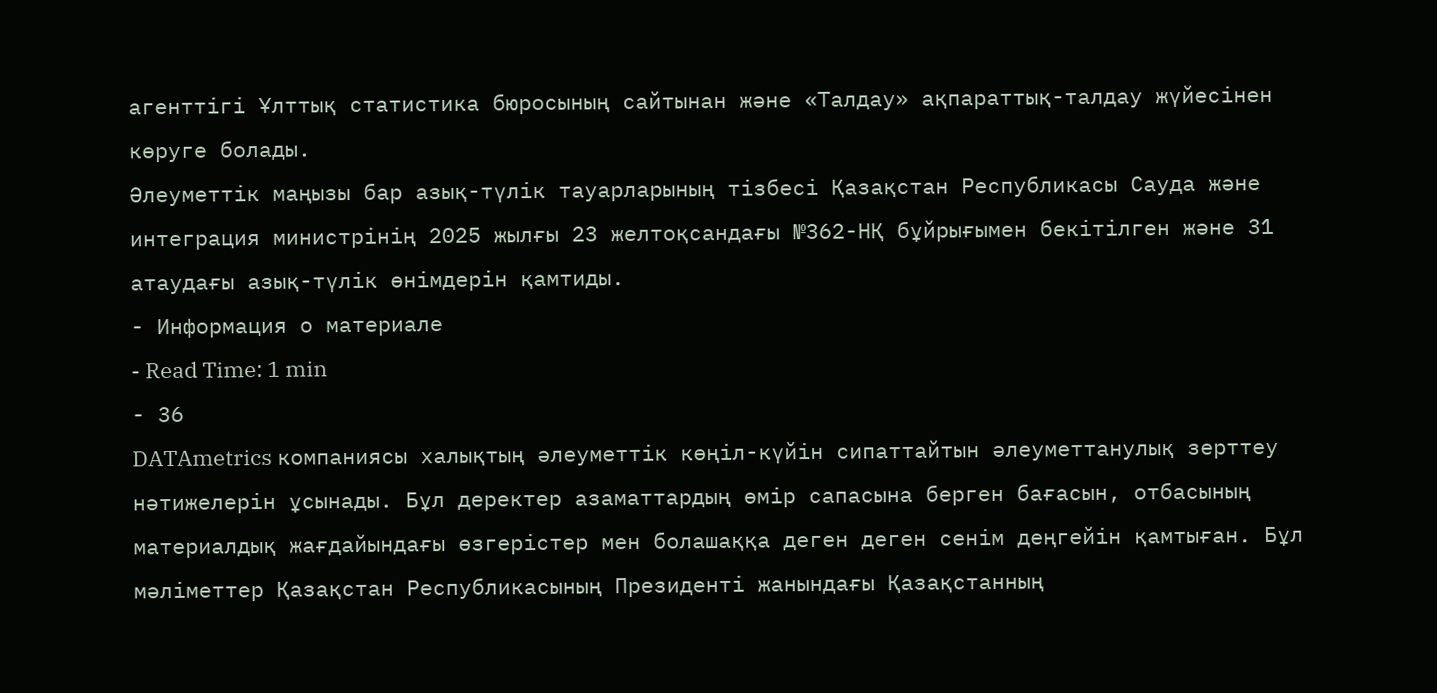агенттігі Ұлттық статистика бюросының сайтынан және «Талдау» ақпараттық-талдау жүйесінен көруге болады.
Әлеуметтік маңызы бар азық-түлік тауарларының тізбесі Қазақстан Республикасы Сауда және интеграция министрінің 2025 жылғы 23 желтоқсандағы №362-НҚ бұйрығымен бекітілген және 31 атаудағы азық-түлік өнімдерін қамтиды.
- Информация о материале
- Read Time: 1 min
- 36
DATAmetrics компаниясы халықтың әлеуметтік көңіл-күйін сипаттайтын әлеуметтанулық зерттеу нәтижелерін ұсынады. Бұл деректер азаматтардың өмір сапасына берген бағасын, отбасының материалдық жағдайындағы өзгерістер мен болашаққа деген деген сенім деңгейін қамтыған. Бұл мәліметтер Қазақстан Республикасының Президенті жанындағы Қазақстанның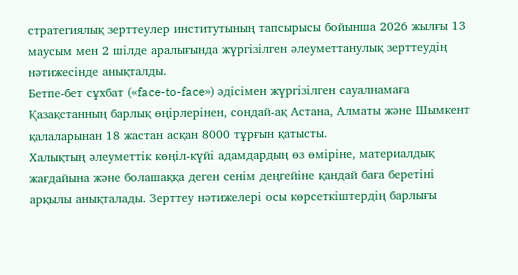стратегиялық зерттеулер институтының тапсырысы бойынша 2026 жылғы 13 маусым мен 2 шілде аралығында жүргізілген әлеуметтанулық зерттеудің нәтижесінде анықталды.
Бетпе-бет сұхбат («face-to-face») әдісімен жүргізілген сауалнамаға Қазақстанның барлық өңірлерінен, сондай-ақ Астана, Алматы және Шымкент қалаларынан 18 жастан асқан 8000 тұрғын қатысты.
Халықтың әлеуметтік көңіл-күйі адамдардың өз өміріне, материалдық жағдайына және болашаққа деген сенім деңгейіне қандай баға беретіні арқылы анықталады. Зерттеу нәтижелері осы көрсеткіштердің барлығы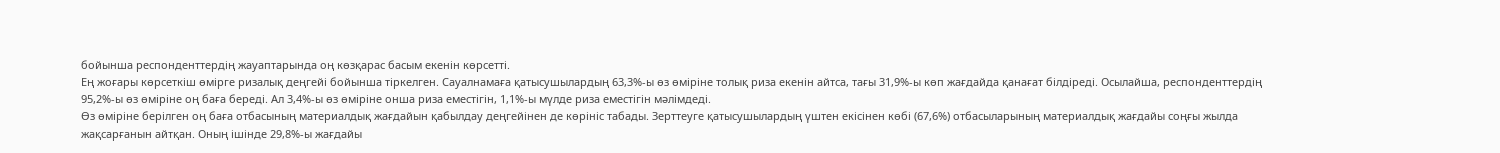бойынша респонденттердің жауаптарында оң көзқарас басым екенін көрсетті.
Ең жоғары көрсеткіш өмірге ризалық деңгейі бойынша тіркелген. Сауалнамаға қатысушылардың 63,3%-ы өз өміріне толық риза екенін айтса, тағы 31,9%-ы көп жағдайда қанағат білдіреді. Осылайша, респонденттердің 95,2%-ы өз өміріне оң баға береді. Ал 3,4%-ы өз өміріне онша риза еместігін, 1,1%-ы мүлде риза еместігін мәлімдеді.
Өз өміріне берілген оң баға отбасының материалдық жағдайын қабылдау деңгейінен де көрініс табады. Зерттеуге қатысушылардың үштен екісінен көбі (67,6%) отбасыларының материалдық жағдайы соңғы жылда жақсарғанын айтқан. Оның ішінде 29,8%-ы жағдайы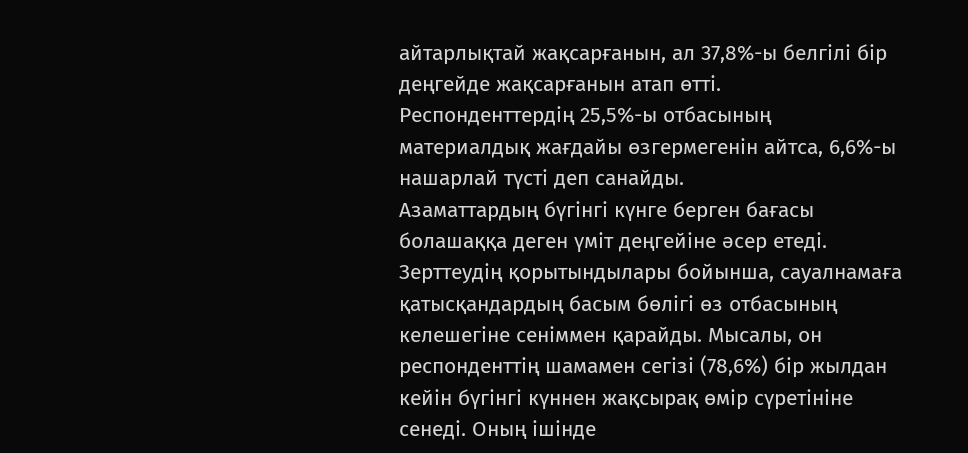айтарлықтай жақсарғанын, ал 37,8%-ы белгілі бір деңгейде жақсарғанын атап өтті.
Респонденттердің 25,5%-ы отбасының материалдық жағдайы өзгермегенін айтса, 6,6%-ы нашарлай түсті деп санайды.
Азаматтардың бүгінгі күнге берген бағасы болашаққа деген үміт деңгейіне әсер етеді. Зерттеудің қорытындылары бойынша, сауалнамаға қатысқандардың басым бөлігі өз отбасының келешегіне сеніммен қарайды. Мысалы, он респонденттің шамамен сегізі (78,6%) бір жылдан кейін бүгінгі күннен жақсырақ өмір сүретініне сенеді. Оның ішінде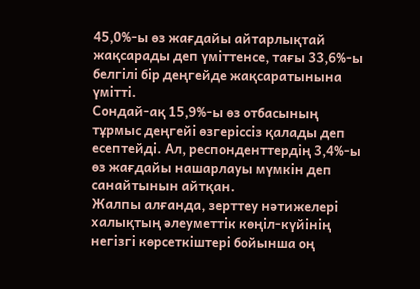45,0%-ы өз жағдайы айтарлықтай жақсарады деп үміттенсе, тағы 33,6%-ы белгілі бір деңгейде жақсаратынына үмітті.
Сондай-ақ 15,9%-ы өз отбасының тұрмыс деңгейі өзгеріссіз қалады деп есептейді. Ал, респонденттердің 3,4%-ы өз жағдайы нашарлауы мүмкін деп санайтынын айтқан.
Жалпы алғанда, зерттеу нәтижелері халықтың әлеуметтік көңіл-күйінің негізгі көрсеткіштері бойынша оң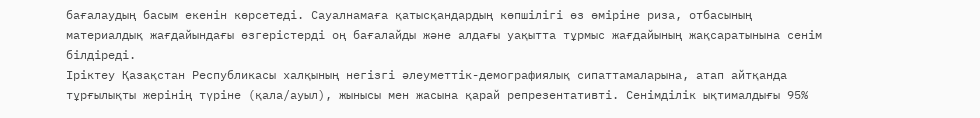бағалаудың басым екенін көрсетеді. Сауалнамаға қатысқандардың көпшілігі өз өміріне риза, отбасының материалдық жағдайындағы өзгерістерді оң бағалайды және алдағы уақытта тұрмыс жағдайының жақсаратынына сенім білдіреді.
Іріктеу Қазақстан Республикасы халқының негізгі әлеуметтік-демографиялық сипаттамаларына, атап айтқанда тұрғылықты жерінің түріне (қала/ауыл), жынысы мен жасына қарай репрезентативті. Сенімділік ықтималдығы 95%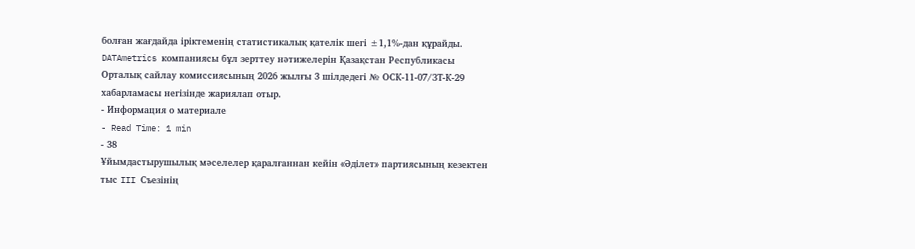болған жағдайда іріктеменің статистикалық қателік шегі ±1,1%-дан құрайды.
DATAmetrics компаниясы бұл зерттеу нәтижелерін Қазақстан Республикасы Орталық сайлау комиссиясының 2026 жылғы 3 шілдедегі № ОСК-11-07/ЗТ-К-29 хабарламасы негізінде жариялап отыр.
- Информация о материале
- Read Time: 1 min
- 38
Ұйымдастырушылық мәселелер қаралғаннан кейін «Әділет» партиясының кезектен тыс III Съезінің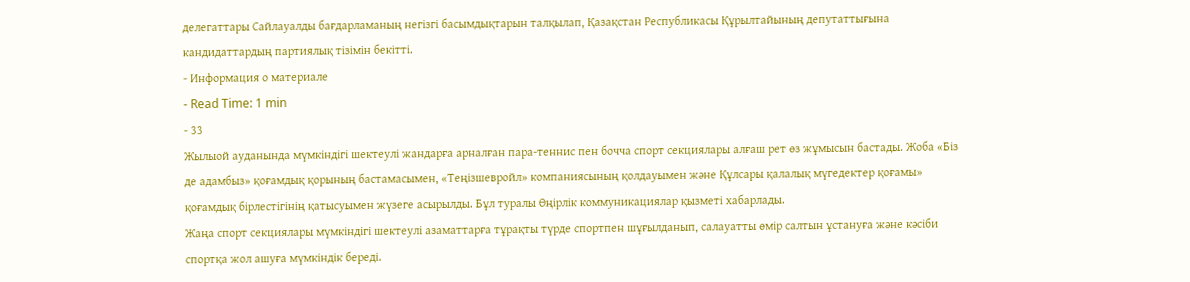делегаттары Сайлауалды бағдарламаның негізгі басымдықтарын талқылап, Қазақстан Республикасы Құрылтайының депутаттығына кандидаттардың партиялық тізімін бекітті.
- Информация о материале
- Read Time: 1 min
- 33
Жылыой ауданында мүмкіндігі шектеулі жандарға арналған пара-теннис пен бочча спорт секциялары алғаш рет өз жұмысын бастады. Жоба «Біз де адамбыз» қоғамдық қорының бастамасымен, «Теңізшевройл» компаниясының қолдауымен және Құлсары қалалық мүгедектер қоғамы» қоғамдық бірлестігінің қатысуымен жүзеге асырылды. Бұл туралы Өңірлік коммуникациялар қызметі хабарлады.
Жаңа спорт секциялары мүмкіндігі шектеулі азаматтарға тұрақты түрде спортпен шұғылданып, салауатты өмір салтын ұстануға және кәсіби спортқа жол ашуға мүмкіндік береді.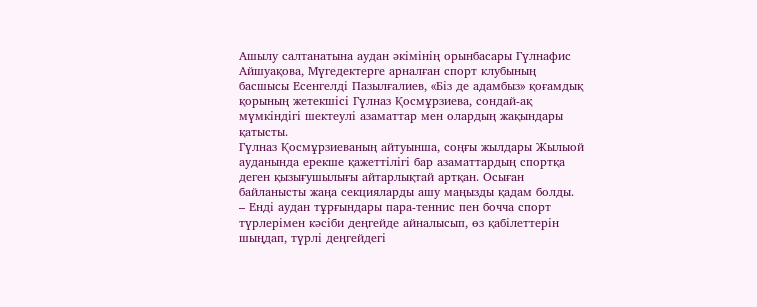Ашылу салтанатына аудан әкімінің орынбасары Гүлнафис Айшуақова, Мүгедектерге арналған спорт клубының басшысы Есенгелді Пазылғалиев, «Біз де адамбыз» қоғамдық қорының жетекшісі Гүлназ Қосмұрзиева, сондай-ақ мүмкіндігі шектеулі азаматтар мен олардың жақындары қатысты.
Гүлназ Қосмұрзиеваның айтуынша, соңғы жылдары Жылыой ауданында ерекше қажеттілігі бар азаматтардың спортқа деген қызығушылығы айтарлықтай артқан. Осыған байланысты жаңа секцияларды ашу маңызды қадам болды.
– Енді аудан тұрғындары пара-теннис пен бочча спорт түрлерімен кәсіби деңгейде айналысып, өз қабілеттерін шыңдап, түрлі деңгейдегі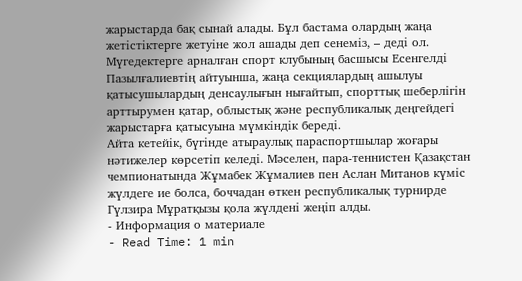жарыстарда бақ сынай алады. Бұл бастама олардың жаңа жетістіктерге жетуіне жол ашады деп сенеміз, – деді ол.
Мүгедектерге арналған спорт клубының басшысы Есенгелді Пазылғалиевтің айтуынша, жаңа секциялардың ашылуы қатысушылардың денсаулығын нығайтып, спорттық шеберлігін арттырумен қатар, облыстық және республикалық деңгейдегі жарыстарға қатысуына мүмкіндік береді.
Айта кетейік, бүгінде атыраулық параспортшылар жоғары нәтижелер көрсетіп келеді. Мәселен, пара-теннистен Қазақстан чемпионатында Жұмабек Жұмалиев пен Аслан Митанов күміс жүлдеге ие болса, боччадан өткен республикалық турнирде Гүлзира Мұратқызы қола жүлдені жеңіп алды.
- Информация о материале
- Read Time: 1 min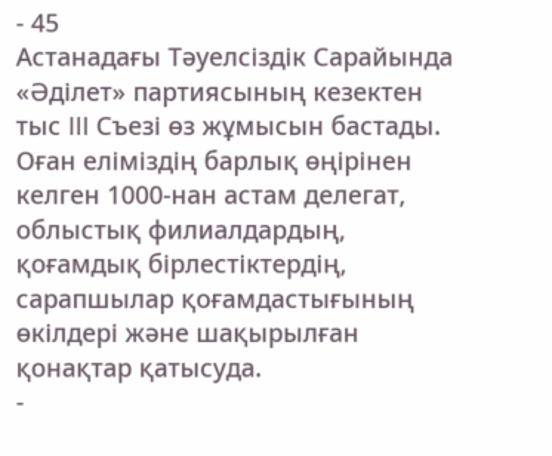- 45
Астанадағы Тәуелсіздік Сарайында «Әділет» партиясының кезектен тыс III Съезі өз жұмысын бастады. Оған еліміздің барлық өңірінен келген 1000-нан астам делегат, облыстық филиалдардың, қоғамдық бірлестіктердің, сарапшылар қоғамдастығының өкілдері және шақырылған қонақтар қатысуда.
-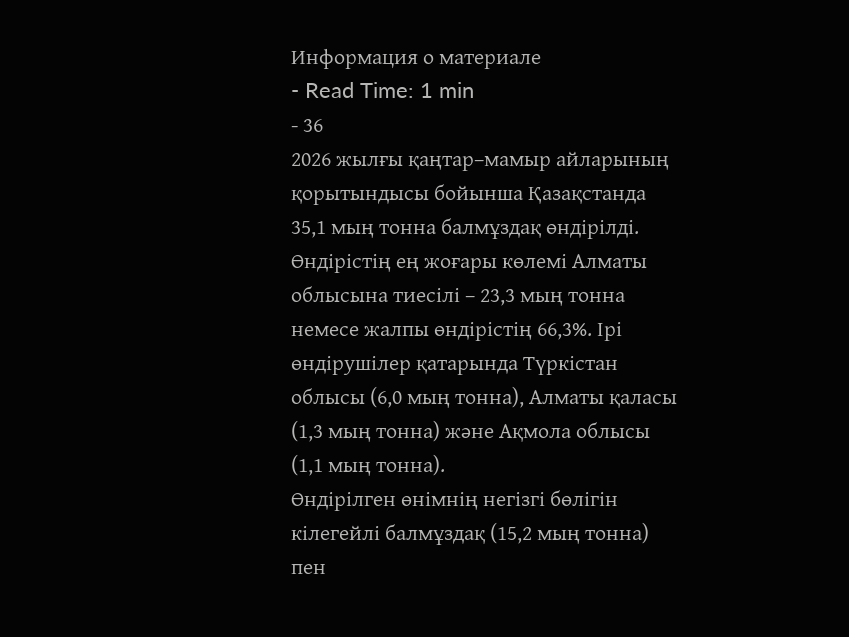Информация о материале
- Read Time: 1 min
- 36
2026 жылғы қаңтар–мамыр айларының қорытындысы бойынша Қазақстанда 35,1 мың тонна балмұздақ өндірілді.
Өндірістің ең жоғары көлемі Алматы облысына тиесілі – 23,3 мың тонна немесе жалпы өндірістің 66,3%. Ірі өндірушілер қатарында Түркістан облысы (6,0 мың тонна), Алматы қаласы (1,3 мың тонна) және Ақмола облысы (1,1 мың тонна).
Өндірілген өнімнің негізгі бөлігін кілегейлі балмұздақ (15,2 мың тонна) пен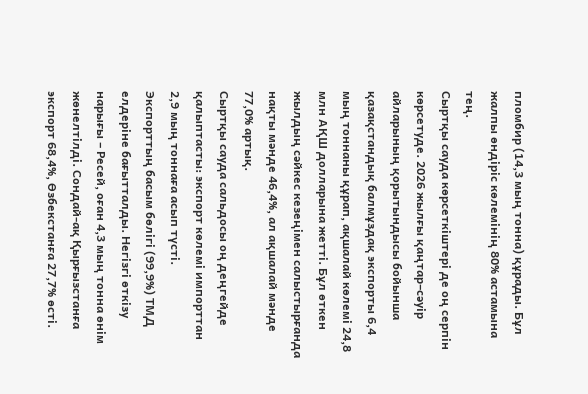пломбир (14,3 мың тонна) құрады. Бұл жалпы өндіріс көлемінің 80% астамына тең.
Сыртқы сауда көрсеткіштері де оң серпін көрсетуде. 2026 жылғы қаңтар–сәуір айларының қорытындысы бойынша қазақстандық балмұздақ экспорты 6,4 мың тоннаны құрап, ақшалай көлемі 24,8 млн АҚШ долларына жетті. Бұл өткен жылдың сәйкес кезеңімен салыстырғанда нақты мәнде 46,4%, ал ақшалай мәнде 77,0% артық.
Сыртқы сауда сальдосы оң деңгейде қалыптасты: экспорт көлемі импорттан 2,9 мың тоннаға асып түсті.
Экспорттың басым бөлігі (99,9%) ТМД елдеріне бағытталды. Негізгі өткізу нарығы – Ресей, оған 4,3 мың тонна өнім жөнелтілді. Сондай-ақ Қырғызстанға экспорт 68,4%, Өзбекстанға 27,7% өсті.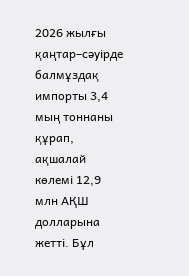2026 жылғы қаңтар–сәуірде балмұздақ импорты 3,4 мың тоннаны құрап, ақшалай көлемі 12,9 млн АҚШ долларына жетті. Бұл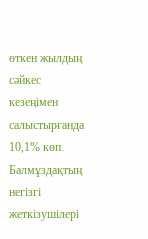өткен жылдың сәйкес кезеңімен салыстырғанда 10,1% көп. Балмұздақтың негізгі жеткізушілері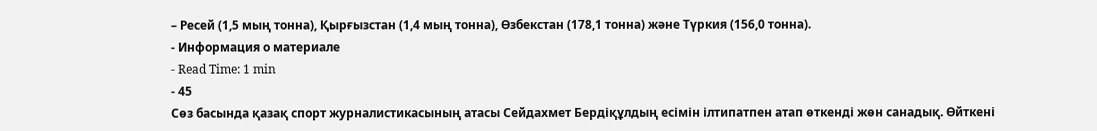– Ресей (1,5 мың тонна), Қырғызстан (1,4 мың тонна), Өзбекстан (178,1 тонна) және Түркия (156,0 тонна).
- Информация о материале
- Read Time: 1 min
- 45
Сөз басында қазақ спорт журналистикасының атасы Сейдахмет Бердіқұлдың есімін ілтипатпен атап өткенді жөн санадық. Өйткені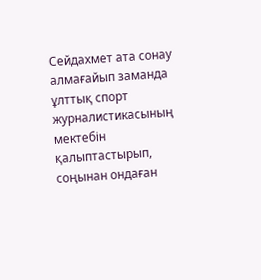Сейдахмет ата сонау алмағайып заманда ұлттық спорт журналистикасының мектебін қалыптастырып, соңынан ондаған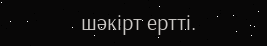шәкірт ертті.